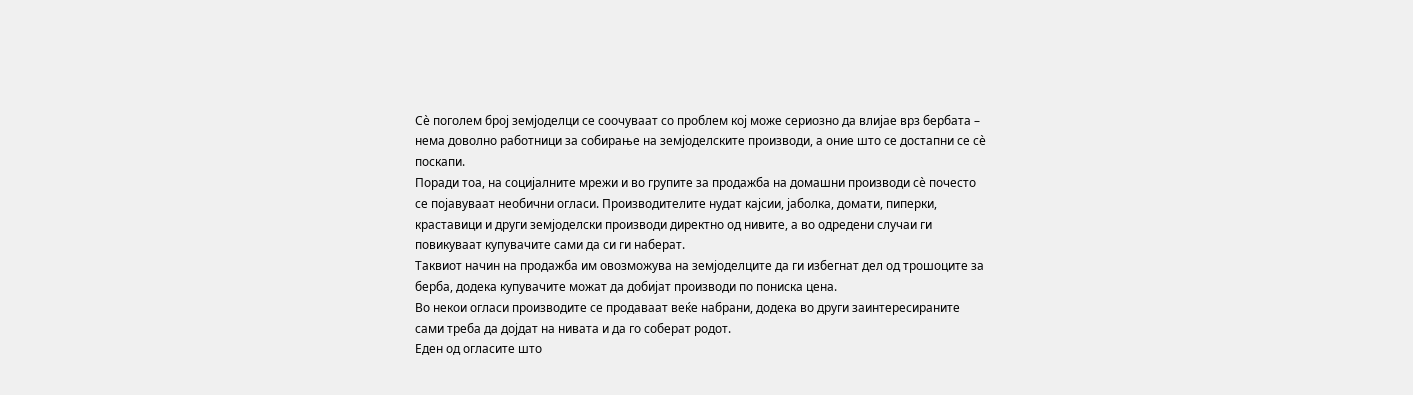Сè поголем број земјоделци се соочуваат со проблем кој може сериозно да влијае врз бербата – нема доволно работници за собирање на земјоделските производи, а оние што се достапни се сè поскапи.
Поради тоа, на социјалните мрежи и во групите за продажба на домашни производи сè почесто се појавуваат необични огласи. Производителите нудат кајсии, јаболка, домати, пиперки, краставици и други земјоделски производи директно од нивите, а во одредени случаи ги повикуваат купувачите сами да си ги наберат.
Таквиот начин на продажба им овозможува на земјоделците да ги избегнат дел од трошоците за берба, додека купувачите можат да добијат производи по пониска цена.
Во некои огласи производите се продаваат веќе набрани, додека во други заинтересираните сами треба да дојдат на нивата и да го соберат родот.
Еден од огласите што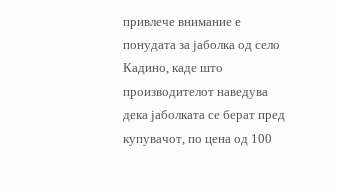привлече внимание е понудата за јаболка од село Кадино, каде што производителот наведува дека јаболката се берат пред купувачот, по цена од 100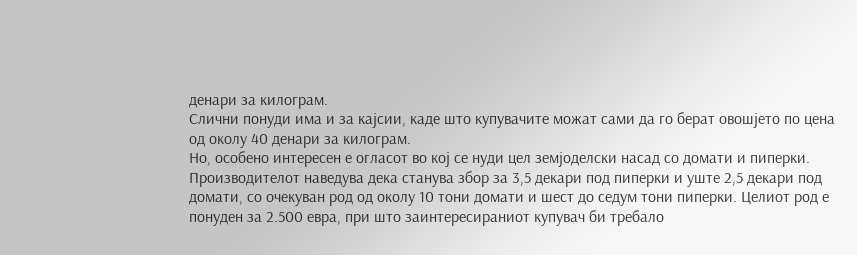денари за килограм.
Слични понуди има и за кајсии, каде што купувачите можат сами да го берат овошјето по цена од околу 40 денари за килограм.
Но, особено интересен е огласот во кој се нуди цел земјоделски насад со домати и пиперки.
Производителот наведува дека станува збор за 3,5 декари под пиперки и уште 2,5 декари под домати, со очекуван род од околу 10 тони домати и шест до седум тони пиперки. Целиот род е понуден за 2.500 евра, при што заинтересираниот купувач би требало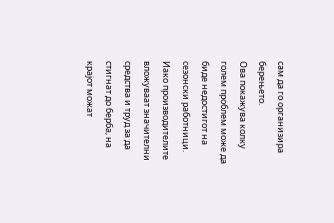сам да го организира берењето.
Ова покажува колку голем проблем може да биде недостигот на сезонски работници. Иако производителите вложуваат значителни средства и труд за да стигнат до берба, на крајот можат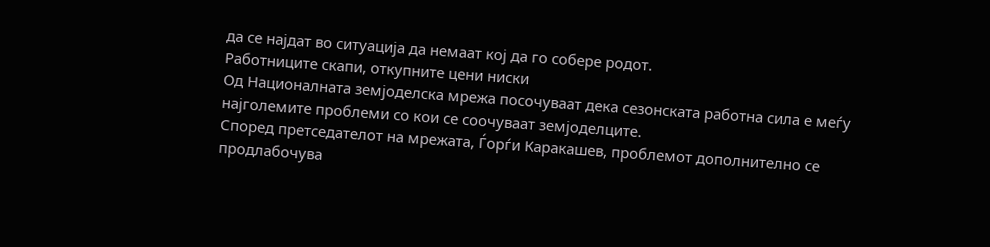да се најдат во ситуација да немаат кој да го собере родот.
Работниците скапи, откупните цени ниски
Од Националната земјоделска мрежа посочуваат дека сезонската работна сила е меѓу најголемите проблеми со кои се соочуваат земјоделците.
Според претседателот на мрежата, Ѓорѓи Каракашев, проблемот дополнително се продлабочува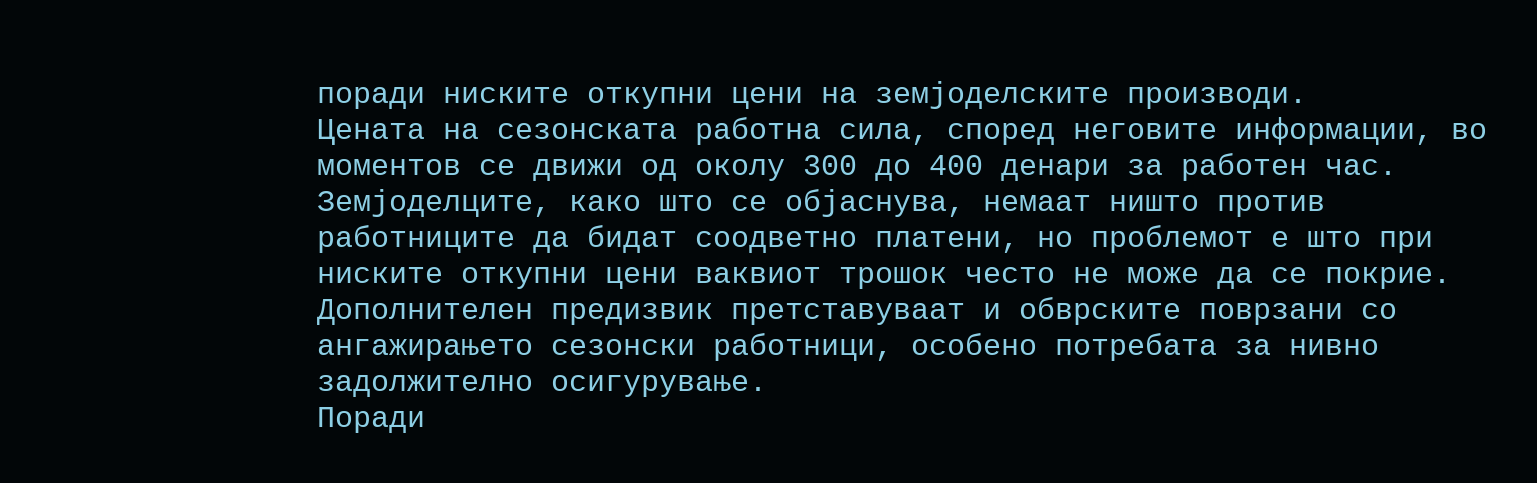поради ниските откупни цени на земјоделските производи.
Цената на сезонската работна сила, според неговите информации, во моментов се движи од околу 300 до 400 денари за работен час.
Земјоделците, како што се објаснува, немаат ништо против работниците да бидат соодветно платени, но проблемот е што при ниските откупни цени ваквиот трошок често не може да се покрие.
Дополнителен предизвик претставуваат и обврските поврзани со ангажирањето сезонски работници, особено потребата за нивно задолжително осигурување.
Поради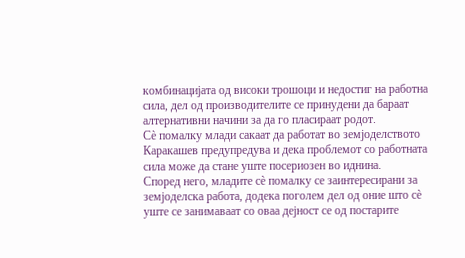комбинацијата од високи трошоци и недостиг на работна сила, дел од производителите се принудени да бараат алтернативни начини за да го пласираат родот.
Сè помалку млади сакаат да работат во земјоделството
Каракашев предупредува и дека проблемот со работната сила може да стане уште посериозен во иднина.
Според него, младите сè помалку се заинтересирани за земјоделска работа, додека поголем дел од оние што сè уште се занимаваат со оваа дејност се од постарите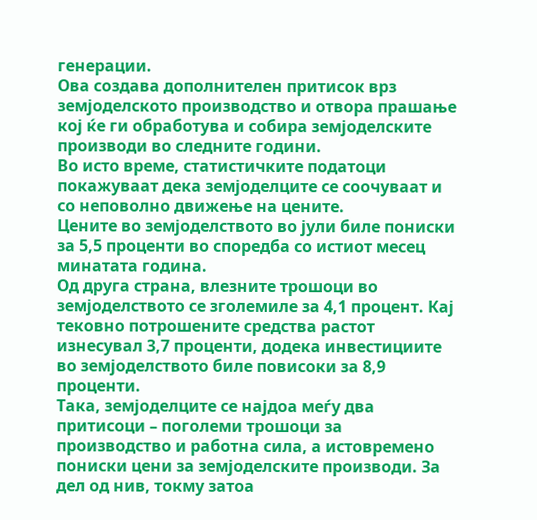генерации.
Ова создава дополнителен притисок врз земјоделското производство и отвора прашање кој ќе ги обработува и собира земјоделските производи во следните години.
Во исто време, статистичките податоци покажуваат дека земјоделците се соочуваат и со неповолно движење на цените.
Цените во земјоделството во јули биле пониски за 5,5 проценти во споредба со истиот месец минатата година.
Од друга страна, влезните трошоци во земјоделството се зголемиле за 4,1 процент. Кај тековно потрошените средства растот изнесувал 3,7 проценти, додека инвестициите во земјоделството биле повисоки за 8,9 проценти.
Така, земјоделците се најдоа меѓу два притисоци – поголеми трошоци за производство и работна сила, а истовремено пониски цени за земјоделските производи. За дел од нив, токму затоа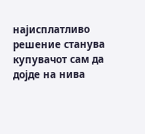најисплатливо решение станува купувачот сам да дојде на нива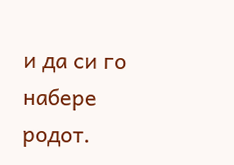и да си го набере родот.